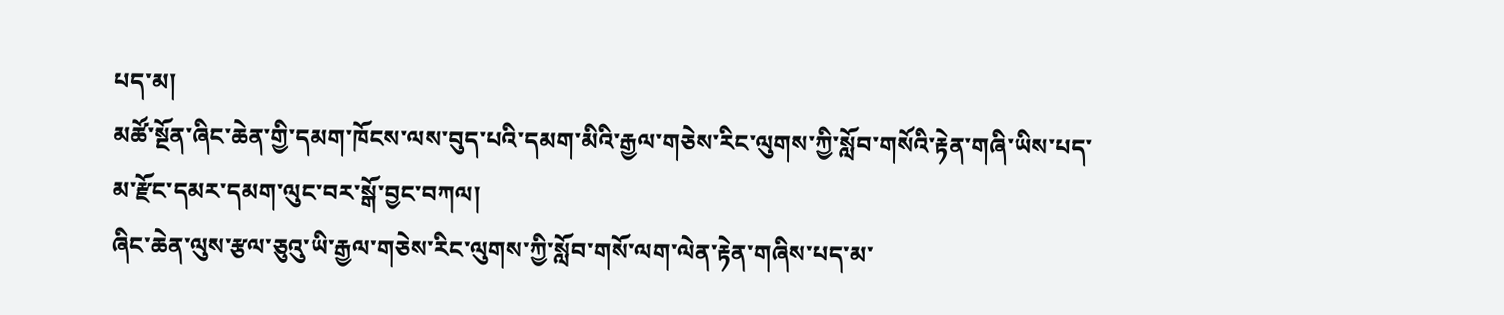པད་མ།
མཚོ་སྔོན་ཞིང་ཆེན་གྱི་དམག་ཁོངས་ལས་བུད་པའི་དམག་མིའི་རྒྱལ་གཅེས་རིང་ལུགས་ཀྱི་སློབ་གསོའི་རྟེན་གཞི་ཡིས་པད་མ་རྫོང་དམར་དམག་ལུང་བར་སྒོ་བྱང་བཀལ།
ཞིང་ཆེན་ལུས་རྩལ་ཅུའུ་ཡི་རྒྱལ་གཅེས་རིང་ལུགས་ཀྱི་སློབ་གསོ་ལག་ལེན་རྟེན་གཞིས་པད་མ་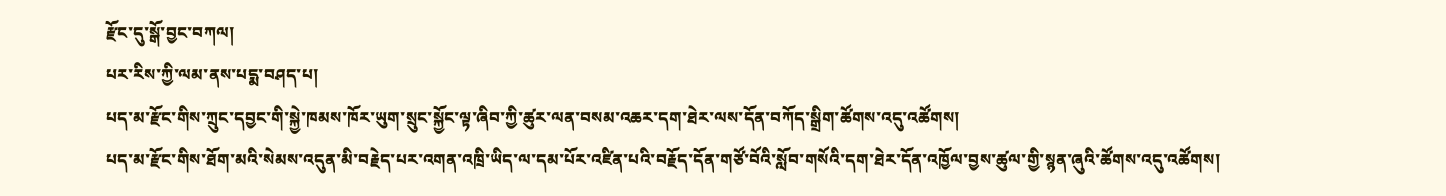རྫོང་དུ་སྒོ་བྱང་བཀལ།
པར་རིས་ཀྱི་ལམ་ནས་པདྨ་བཤད་པ།
པད་མ་རྫོང་གིས་ཀྲུང་དབྱང་གི་སྐྱེ་ཁམས་ཁོར་ཡུག་སྲུང་སྐྱོང་ལྟ་ཞིབ་ཀྱི་ཚུར་ལན་བསམ་འཆར་དག་ཐེར་ལས་དོན་བཀོད་སྒྲིག་ཚོགས་འདུ་འཚོགས།
པད་མ་རྫོང་གིས་ཐོག་མའི་སེམས་འདུན་མི་བརྗེད་པར་འགན་འཁྲི་ཡིད་ལ་དམ་པོར་འཛིན་པའི་བརྗོད་དོན་གཙོ་བོའི་སློབ་གསོའི་དག་ཐེར་དོན་འཁྱོལ་བྱས་ཚུལ་གྱི་སྙན་ཞུའི་ཚོགས་འདུ་འཚོགས།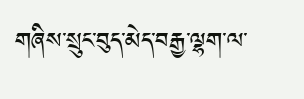གཞིས་སྲུང་བུད་མེད་བརྒྱ་ལྷག་ལ་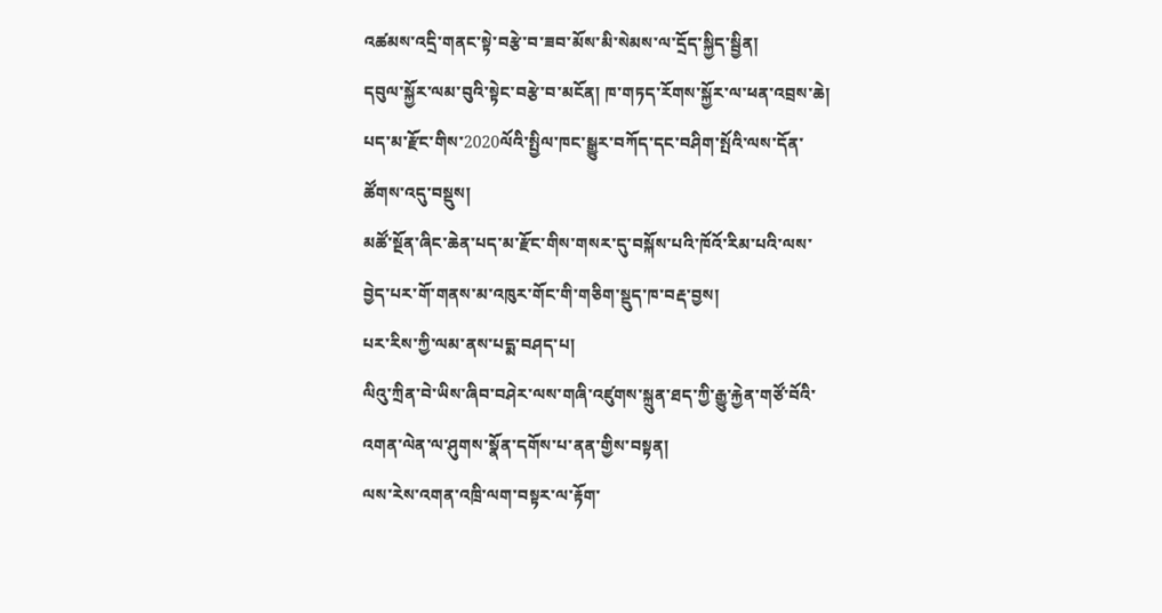འཚམས་འདྲི་གནང་སྟེ་བརྩེ་བ་ཟབ་མོས་མི་སེམས་ལ་དྲོད་སྐྱིད་སྦྱིན།
དབུལ་སྐྱོར་ལམ་བུའི་སྟེང་བརྩེ་བ་མངོན། ཁ་གཏད་རོགས་སྐྱོར་ལ་ཕན་འབྲས་ཆེ།
པད་མ་རྫོང་གིས་2020ལོའི་སྤྱིལ་ཁང་སྒྱུར་བཀོད་དང་བཤིག་སྤོའི་ལས་དོན་ཚོགས་འདུ་བསྡུས།
མཚོ་སྔོན་ཞིང་ཆེན་པད་མ་རྫོང་གིས་གསར་དུ་བསྐོས་པའི་ཁོའོ་རིམ་པའི་ལས་བྱེད་པར་གོ་གནས་མ་འཁུར་གོང་གི་གཅིག་སྡུད་ཁ་བརྡ་བྱས།
པར་རིས་ཀྱི་ལམ་ནས་པདྨ་བཤད་པ།
ལིའུ་ཀྲིན་བེ་ཡིས་ཞིབ་བཤེར་ལས་གཞི་འཛུགས་སྐྲུན་ཐད་ཀྱི་རྒྱུ་རྐྱེན་གཙོ་བོའི་འགན་ལེན་ལ་ཤུགས་སྣོན་དགོས་པ་ནན་གྱིས་བསྟན།
ལས་རེས་འགན་འཁྲི་ལག་བསྟར་ལ་རྟོག་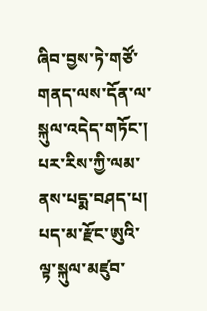ཞིབ་བྱས་ཏེ་གཙོ་གནད་ལས་དོན་ལ་སྐུལ་འདེད་གཏོང་།
པར་རིས་ཀྱི་ལམ་ནས་པདྨ་བཤད་པ།
པད་མ་རྫོང་ཨུའི་ལྟ་སྐུལ་མཛུབ་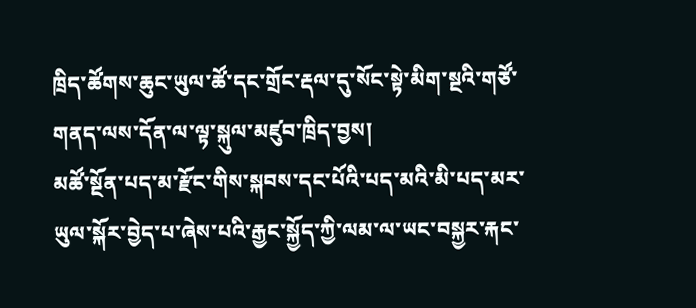ཁྲིད་ཚོགས་ཆུང་ཡུལ་ཚོ་དང་གྲོང་རྡལ་དུ་སོང་སྟེ་མིག་སྔའི་གཙོ་གནད་ལས་དོན་ལ་ལྟ་སྐུལ་མཛུབ་ཁྲིད་བྱས།
མཚོ་སྔོན་པད་མ་རྫོང་གིས་སྐབས་དང་པོའི་པད་མའི་མི་པད་མར་ཡུལ་སྐོར་བྱེད་པ་ཞེས་པའི་རྒྱང་སྐྱོད་ཀྱི་ལམ་ལ་ཡང་བསྐྱར་རྐང་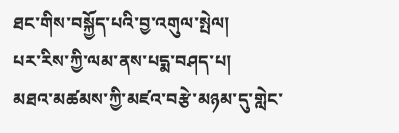ཐང་གིས་བསྐྱོད་པའི་བྱ་འགུལ་སྤེལ།
པར་རིས་ཀྱི་ལམ་ནས་པདྨ་བཤད་པ།
མཐའ་མཚམས་ཀྱི་མཛའ་བརྩེ་མཉམ་དུ་གླེང་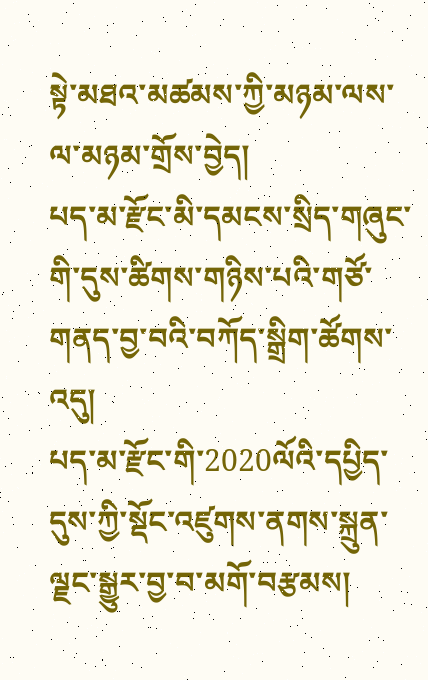སྟེ་མཐའ་མཚམས་ཀྱི་མཉམ་ལས་ལ་མཉམ་གྲོས་བྱེད།
པད་མ་རྫོང་མི་དམངས་སྲིད་གཞུང་གི་དུས་ཚིགས་གཉིས་པའི་གཙོ་གནད་བྱ་བའི་བཀོད་སྒྲིག་ཚོགས་འདུ།
པད་མ་རྫོང་གི་2020ལོའི་དཔྱིད་དུས་ཀྱི་སྡོང་འཛུགས་ནགས་སྐྲུན་ལྗང་སྒྱུར་བྱ་བ་མགོ་བརྩམས།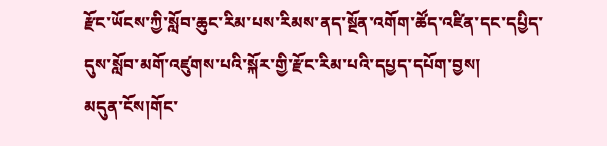རྫོང་ཡོངས་ཀྱི་སློབ་ཆུང་རིམ་པས་རིམས་ནད་སྔོན་འགོག་ཚོད་འཛིན་དང་དཔྱིད་དུས་སློབ་མགོ་འཛུགས་པའི་སྐོར་གྱི་རྫོང་རིམ་པའི་དཔྱད་དཔོག་བྱས།
མདུན་ངོས།གོང་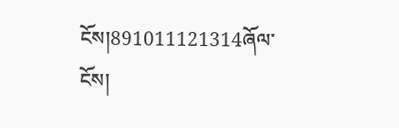ངོས།891011121314ཞོལ་ངོས།